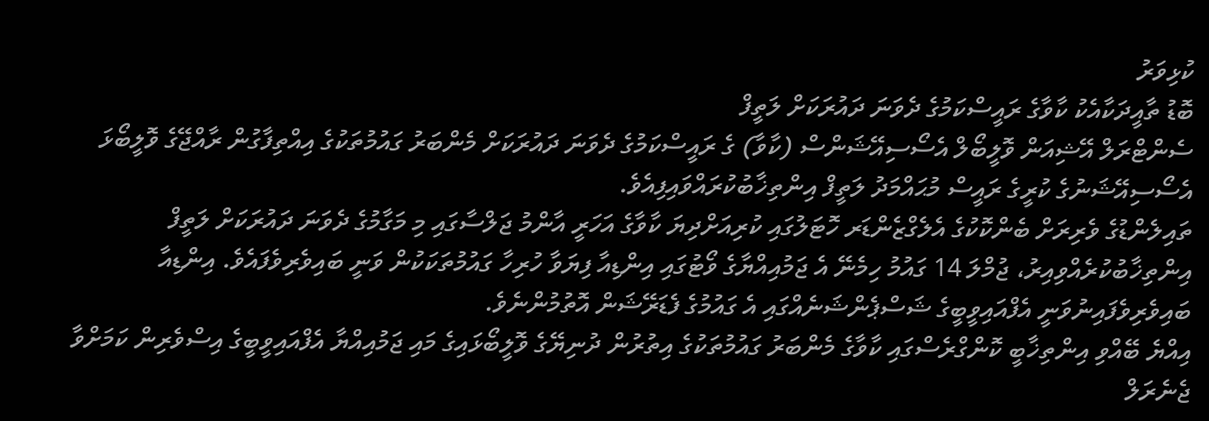ކުޅިވަރު
ބޮޑު ތާއީދަކާއެކު ކާވާގެ ރައީސްކަމުގެ ދެވަނަ ދައުރަކަށް ލަތީފް
ސެންޓްރަލް އޭޝިއަން ވޮލީބޯލް އެސޯސިއޭޝަންސް (ކާވާ) ގެ ރައީސްކަމުގެ ދެވަނަ ދައުރަކަށް މެންބަރު ގައުމުތަކުގެ އިއްތިފާގުން ރާއްޖޭގެ ވޮލީބޯޅަ އެސޯސިއޭޝަނުގެ ކުރީގެ ރައީސް މުޙައްމަދު ލަތީފް އިންތިޚާބުކުރައްވައިފިއެވެ.
ތައިލެންޑުގެ ވެރިރަށް ބެންކޮކުގެ އެލެގްޒެންޑަރ ހޮޓަލުގައި ކުރިއަށްދިޔަ ކާވާގެ އަހަރީ އާންމު ޖަލްސާގައި މި މަގާމުގެ ދެވަނަ ދައުރަކަށް ލަތީފް އިންތިޚާބުކުރެއްވިއިރު، ޖުމްލަ 14 ގައުމު ހިމެނޭ އެ ޖަމުއިއްޔާގެ ވޯޓުގައި އިންޑިއާ ފިޔަވާ ހުރިހާ ގައުމުތަކަކުން ވަނީ ބައިވެރިވެފައެވެ. އިންޑިއާ ބައިވެރިވެފައިނުވަނީ އެފްއައިވީބީގެ ޝަސްޕެންޝަނެއްގައި އެ ގައުމުގެ ފެޑަރޭޝަން އޮތުމުންނެވެ.
އިއްޔެ ބޭއްވި އިންތިޚާބީ ކޮންގްރެސްގައި ކާވާގެ މެންބަރު ގައުމުތަކުގެ އިތުރުން ދުނިޔޭގެ ވޮލީބޯޅައިގެ މައި ޖަމުއިއްޔާ އެފްއައިވީބީގެ އިސްވެރިން ކަމަށްވާ ޖެނެރަލް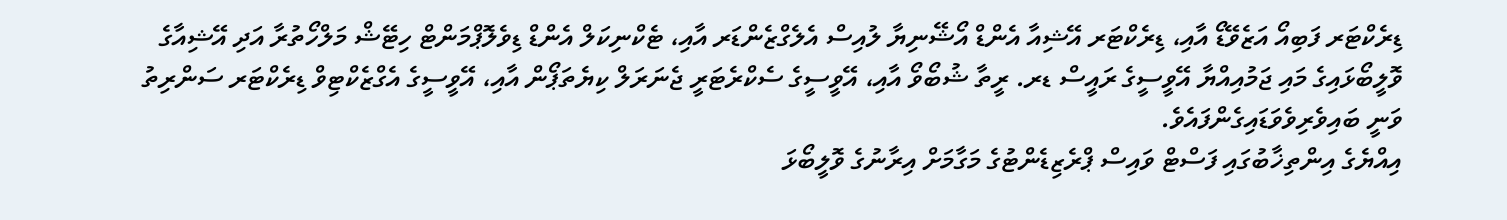ޑިރެކްޓަރ ފަބިއޯ އަޒެވޭޑޯ އާއި، ޑިރެކްޓަރ އޭޝިއާ އެންޑް އޯޝޭނިޔާ ލުއިސް އެލެގްޒެންޑަރ އާއި، ޓެކްނިކަލް އެންޑް ޑިވެލޮޕްމަންޓް ހިޓޭޝް މަލްހޯތުރާ އަދި އޭޝިއާގެ ވޮލީބޯޅައިގެ މައި ޖަމުއިއްޔާ އޭވީސީގެ ރައީސް ޑރ. ރީތާ ޝުބޯވޯ އާއި، އޭވީސީގެ ސެކްރެޓަރީ ޖެނަރަލް ކިޔެތަޕޯން އާއި، އޭވީސީގެ އެގްޒެކްޓިވް ޑިރެކްޓަރ ސަންރިތު ވަނީ ބައިވެރިވެވަޑައިގެންފައެވެ.
އިއްޔެގެ އިންތިޚާބުގައި ފަސްޓް ވައިސް ޕްރެޒިޑެންޓުގެ މަގާމަށް އިރާނުގެ ވޮލީބޯޅަ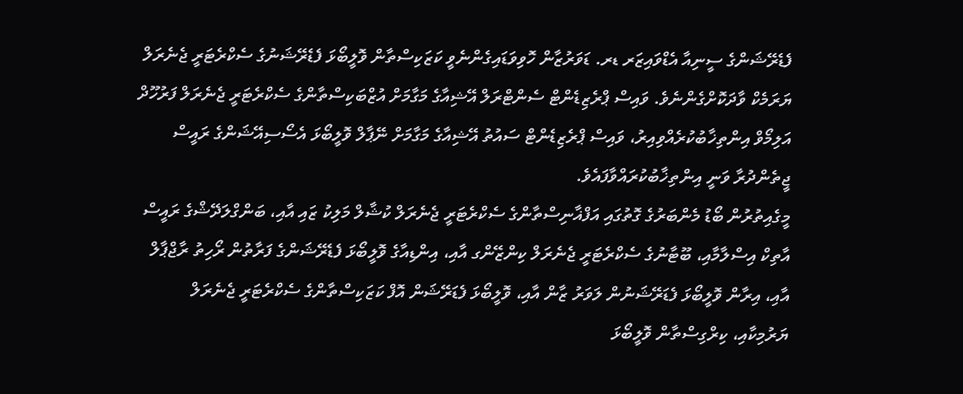ފެޑެރޭޝަންގެ ސީނިއާ އެޑްވައިޒަރ ޑރ. ޑަވަރުޒާން ހޮވިވަޑައިގެންނެވީ ކަޒަކިސްތާން ވޮލީބޯޅަ ފެޑެރޭޝަނުގެ ސެކްރެޓަރީ ޖެނެރަލް ޔަރަމެކް ވާދަކޮށްގެންނެވެ. ވައިސް ޕްރެޒިޑެންޓް ސެންޓްރަލް އޭޝިއާގެ މަގާމަށް އުޒްބަކިސްތާންގެ ސެކްރެޓަރީ ޖެނެރަލް ފަރުހޫދް އަލިމޯވް އިންތިޚާބުކުރެއްވިއިރު، ވައިސް ޕްރެޒިޑެންޓް ސައުތު އޭޝިއާގެ މަގާމަށް ނޭޕާލް ވޮލީބޯޅަ އެސޯސިއޭޝަންގެ ރައީސް ޖީތެންދުރާ ވަނީ އިންތިޚާބުކުރައްވާފައެވެ.
މީގެއިތުރުން ބޯޑު މެންބަރުގެ ގޮތުގައި އަފްޣާނިސްތާންގެ ސެކްރެޓަރީ ޖެނެރަލް ކުޝާލް މަލިކު ޒައި އާއި، ބަންގްލަދޭޝްގެ ރައީސް އާތިކް އިސްލާމާއި، ބޫޓާނުގެ ސެކްރެޓަރީ ޖެނެރަލް ކިންޒޭންގ އާއި، އިންޑިއާގެ ވޮލީބޯޅަ ފެޑެރޭޝަންގެ ފަރާތުން ރޯހިތު ރާޖްޕާލް އާއި، އިރާން ވޮލީބޯޅަ ފެޑަރޭޝަނުން ލަވަރު ޒާން އާއި، ވޮލީބޯޅަ ފެޑަރޭޝަން އޮފް ކަޒަކިސްތާންގެ ސެކްރެޓަރީ ޖެނެރަލް ޔަރުމިކާއި، ކިރްގިސްތާން ވޮލީބޯޅަ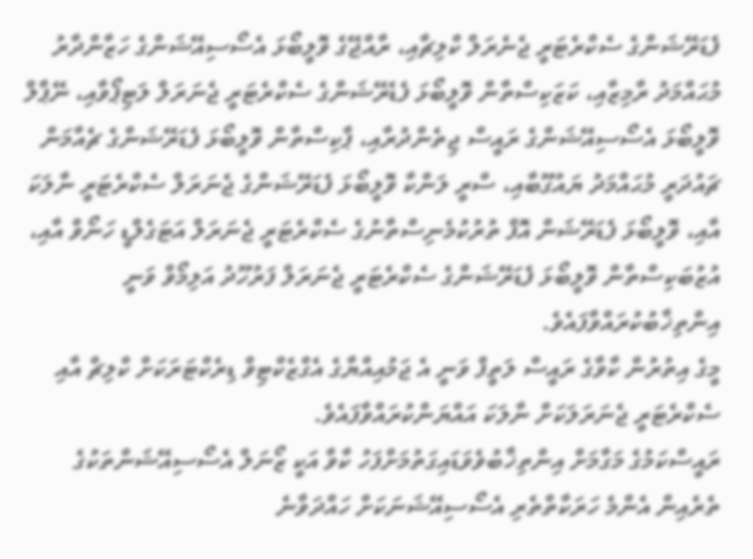ފެޑަރޭޝަންގެ ސެކްރެޓަރީ ޖެނެރަލް ކްލިޗާއި، ރާއްޖޭގެ ވޮލީބޯޅަ އެސޯސިއޭޝަންގެ ހަޒާންދާރު މުޙައްމަދު ރާމިޒާއި، ކަޒަކިސްތާން ވޮލީބޯޅަ ފެޑެރޭޝަންގެ ސެކްރެޓަރީ ޖެނަރަލް ލަޓިޕޯވާއި، ނޭޕާލް ވޮލީބޯޅަ އެސޯސިއޭޝަންގެ ރައީސް ޖިތެންދުރާއި، ޕާކިސްތާން ވޮލީބޯޅަ ފެޑަރޭޝަންގެ ޗެއާމަން ޗައުދަރީ މުޙައްމަދު ޔައުގޫބާއި، ސްރީ ލަންކާ ވޮލީބޯޅަ ފެޑަރޭޝަންގެ ޖެނަރަލް ސެކްރެޓަރީ ނާލަކަ އާއި، ވޮލީބޯޅަ ފެޑަރޭޝަން އޮފް ތުރުކުމެނިސްތާނުގެ ސެކްރެޓަރީ ޖެނަރަލް އަޓަގެލްޑީ ހަނޯވް އާއި، އުޒުބަކިސްތާން ވޮލީބޯޅަ ފެޑަރޭޝަންގެ ސެކްރެޓަރީ ޖެނަރަލް ފަރުހޫދު އަލިމޯވް ވަނީ އިންތިޚާބުކުރައްވާފައެވެ.
މީގެ އިތުރުން ކާވާގެ ރައީސް ލަތީފް ވަނީ އެ ޖަމުއިއްޔާގެ އެގްޒެކްޓިވް ޑިރެކްޓަރަކަށް ކްލިޗް އާއި ސެކްރެޓަރީ ޖެނަރަލަކަށް ނާލަކަ އައްޔަންކުރައްވާފައެވެ.
ރައީސްކަމުގެ މަގާމަށް އިންތިޚާބުވެވަޑައިގަތުމަށްފަހު ކާވާ އަކީ ޒޯނަލް އެސޯސިއޭޝަންތަކުގެ ތެރެއިން އެންމެ ހަރަކާތްތެރި އެސޯސިއޭޝަނަކަށް ހައްދަވާނެ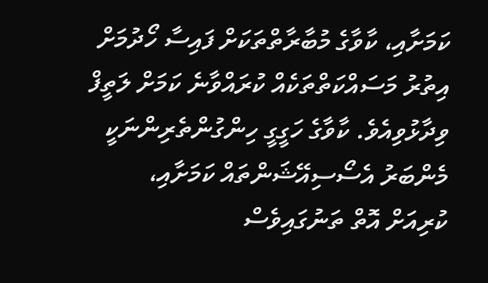ކަމަށާއި، ކާވާގެ މުބާރާތްތަކަށް ފައިސާ ހޯދުމަށް އިތުރު މަސައްކަތްތަކެއް ކުރައްވާނެ ކަމަށް ލަތީފް ވިދާޅުވިއެވެ. ކާވާގެ ހަގީގީ ހިންގުންތެރިންނަކީ މެންބަރު އެސޯސިއޭޝަންތައް ކަމަށާއި، ކުރިއަށް އޮތް ތަނުގައިވެސް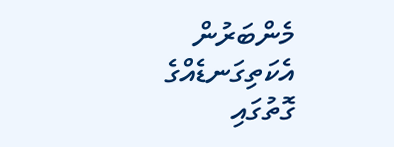މެންބަރުން އެކަތިގަނޑެއްގެ ގޮތުގައި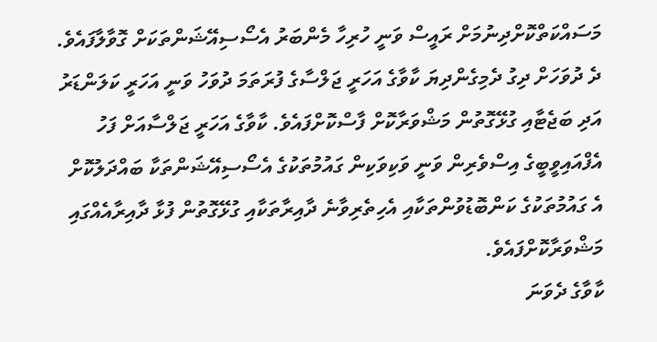މަސައްކަތްކޮށްދިނުމަށް ރައީސް ވަނީ ހުރިހާ މެންބަރު އެސޯސިއޭޝަންތަކަށް ގޮވާލާފައެވެ.
ދެ ދުވަހަށް ދިގު ދެމިގެންދިޔަ ކާވާގެ އަހަރީ ޖަލްސާގެ ފުރަތަމަ ދުވަހު ވަނީ އަހަރީ ކަލަންޑަރު އަދި ބަޖެޓާއި ގުޅޭގޮތުން މަޝްވަރާކޮށް ފާސްކޮށްފައެވެ. ކާވާގެ އަހަރީ ޖަލްސާއަށް ފަހު އެފްއައިވީބީގެ އިސްވެރިން ވަނީ ވަކިވަކިން ގައުމުތަކުގެ އެސޯސިއޭޝަންތަކާ ބައްދަލުކޮށް އެ ގައުމުތަކުގެ ކަންބޮޑުވުންތަކާއި އެހިތެރިވާނެ ދާއިރާތަކާއި ގުޅޭގޮތުން ފުޅާ ދާއިރާއެއްގައި މަޝްވަރާކޮށްފައެވެ.
ކާވާގެ ދެވަނަ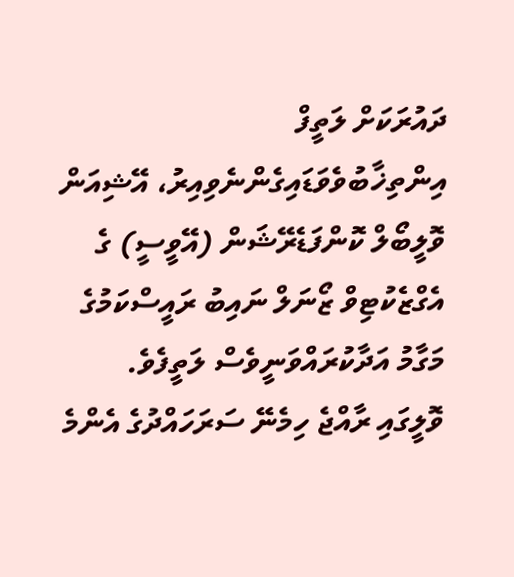ދައުރަކަށް ލަތީފް އިންތިޚާބުވެވަޑައިގެންނެވިއިރު، އޭޝިއަން ވޮލީބޯލް ކޮންފަޑެރޭޝަން (އޭވީސީ) ގެ އެގްޒެކުޓިވް ޒޯނަލް ނައިބު ރައީސްކަމުގެ މަގާމު އަދާކުރައްވަނީވެސް ލަތީފެވެ. ވޮލީގައި ރާއްޖެ ހިމެނޭ ސަރަހައްދުގެ އެންމެ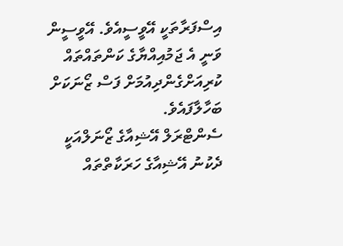އިސްފަރާތަކީ އޭވީސީއެވެ. އޭވީސީން ވަނީ އެ ޖަމުއިއްޔާގެ ކަންތައްތައް ކުރިއަށްގެންދިއުމަށް ފަސް ޒޯނަކަށް ބަހާލާފައެވެ.
ސެންޓްރަލް އޭޝިއާގެ ޒޯނަލްއަކީ ދެކުނު އޭޝިއާގެ ހަރަކާތްތައް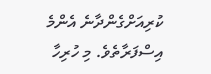ކުރިއަށްގެންދާނެ އެންމެ އިސްފަރާތެވެ. މި ހުރިހާ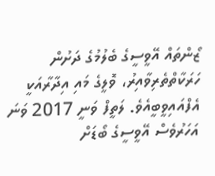ޒޯންތައް އޭވީސީގެ ބެލުމުގެ ދަށުން ހަރަކާތްތެރިވާއިރު، ވޮލީގެ މައި އިދާރާއަކީ އެފްއައިވީބީއެވެ. ލަތީފް ވަނީ 2017 ވަނަ އަހަރުވެސް އޭވީސީގެ ބޯޑަށް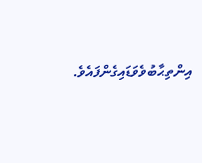އިންތިޙާބުވެވަޑައިގެންފައެވެ.